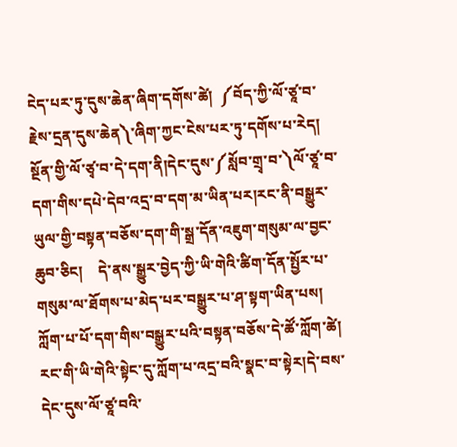ངེད་པར་ཏུ་དུས་ཆེན་ཞིག་དགོས་ཚེ།  ༼བོད་ཀྱི་ལོ་ཙཱ་བ་རྗེས་དྲན་དུས་ཆེན༽་ཞིག་ཀྱང་ངེས་པར་ཏུ་དགོས་པ་རེད།  སྔོན་གྱི་ལོ་ཙྭ་བ་དེ་དག་ནི།དེང་དུས་༼སློབ་གྲྭ་བ་༽ལོ་ཙཱ་བ་དག་གིས་དཔེ་དེབ་འདྲ་བ་དག་མ་ཡིན་པར།རང་ནི་བསྒྱུར་ཡུལ་གྱི་བསྟན་བཅོས་དག་གི་སྒྲ་དོན་འཇུག་གསུམ་ལ་བྱང་ཆུབ་ཅིང།    དེ་ནས་སྒྱུར་བྱེད་ཀྱི་ཡི་གེའི་ཚིག་དོན་སྤྱོར་པ་གསུམ་ལ་ཐོགས་པ་མེད་པར་བསྒྱུར་པ་ཤ་སྟག་ཡིན་པས། ཀློག་པ་པོ་དག་གིས་བསྒྱུར་པའི་བསྟན་བཅོས་དེ་ཚོ་ཀློག་ཚེ། རང་གི་ཡི་གེའི་སྟེང་དུ་ཀློག་པ་འདྲ་བའི་སྣང་བ་སྟེར།དེ་བས་དེང་དུས་ལོ་ཙཱ་བའི་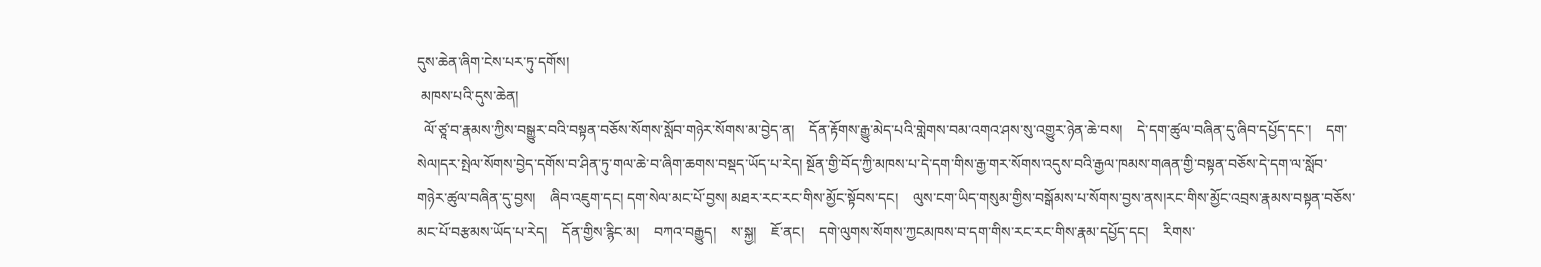དུས་ཆེན་ཞིག་ངེས་པར་ཏུ་དགོས།
 མཁས་པའི་དུས་ཆེན།
  ལོ་ཙཱ་བ་རྣམས་ཀྱིས་བསྒྱུར་བའི་བསྟན་བཅོས་སོགས་སློབ་གཉེར་སོགས་མ་བྱེད་ན།    དོན་རྟོགས་རྒྱུ་མེད་པའི་གླེགས་བམ་འགའ་ཤས་སུ་འགྱུར་ཉེན་ཆེ་བས།    དེ་དག་ཚུལ་བཞིན་དུ་ཞིབ་དཔྱོད་དང་།    དག་སེལ།དར་སྤེལ་སོགས་བྱེད་དགོས་བ་ཤིན་ཏུ་གལ་ཆེ་བ་ཞིག་ཆགས་བསྡད་ཡོད་པ་རེད། སྔོན་གྱི་བོད་ཀྱི་མཁས་པ་དེ་དག་གིས་རྒྱ་གར་སོགས་འདུས་བའི་རྒྱལ་ཁམས་གཞན་གྱི་བསྟན་བཅོས་དེ་དག་ལ་སློབ་གཉེར་ཚུལ་བཞིན་དུ་བྱས།    ཞིབ་འཇུག་དང། དག་སེལ་མང་པོ་བྱས། མཐར་རང་རང་གིས་མྱོང་སྟོབས་དང།    ལུས་ངག་ཡིད་གསུམ་གྱིས་བསྒོམས་པ་སོགས་བྱས་ནས།རང་གིས་མྱོང་འབྲས་རྣམས་བསྟན་བཅོས་མང་པོ་བརྩམས་ཡོད་པ་རེད།    དོན་གྱིས་རྙིང་མ།    བཀའ་བརྒྱུད།    ས་སྐྱ།    ཇོ་ནང།    དགེ་ལུགས་སོགས་ཀྱངམཁས་བ་དག་གིས་རང་རང་གིས་རྣམ་དཔྱོད་དང།    རིགས་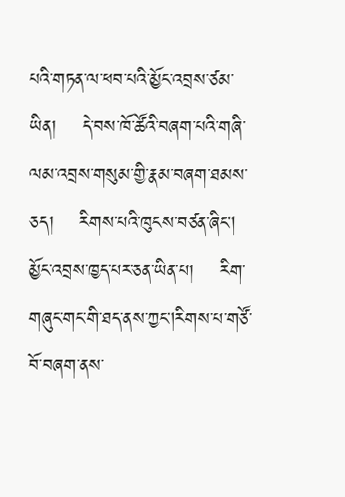པའི་གཏན་ལ་ཕབ་པའི་མྱོང་འབྲས་ཙམ་ཡིན།    དེ་བས་ཁོ་ཚོའི་བཞག་པའི་གཞི་ལམ་འབྲས་གསུམ་གྱི་རྣམ་བཞག་ཐམས་ཅད།    རིགས་པའི་ཁུངས་བཙན་ཞིང།    མྱོང་འབྲས་ཁྱད་པར་ཅན་ཡིན་པ།    རིག་གཞུང་གང་གི་ཐད་ནས་ཀྱང།རིགས་པ་གཙོ་བོ་བཞག་ནས་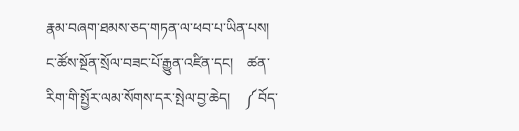རྣམ་བཞག་ཐམས་ཅད་གཏན་ལ་ཕབ་པ་ཡིན་པས།    ང་ཚོས་སྔོན་སྲོལ་བཟང་པོ་རྒྱུན་འཛིན་དང།    ཚན་རིག་གི་སྤྱོར་ལམ་སོགས་དར་སྤེལ་བྱ་ཆེད།    ༼བོད་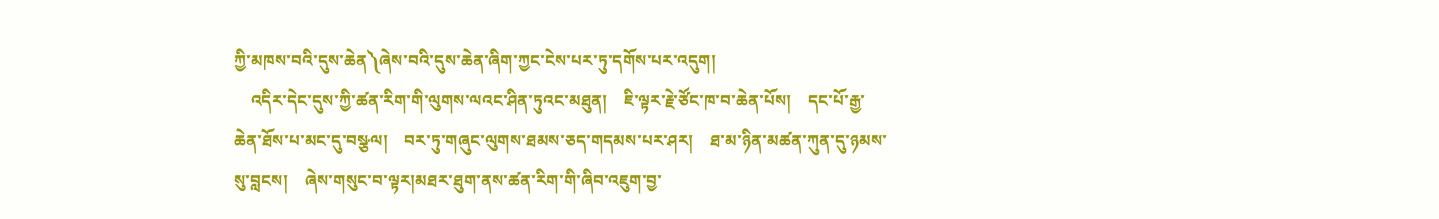ཀྱི་མཁས་བའི་དུས་ཆེན༽ཞེས་བའི་དུས་ཆེན་ཞིག་ཀྱང་ངེས་པར་ཏུ་དགོས་པར་འདུག།
    འདིར་དེང་དུས་ཀྱི་ཚན་རིག་གི་ལུགས་ལའང་ཤིན་ཏུའང་མཐུན།    ཇི་ལྟར་རྗེ་ཙོང་ཁ་བ་ཆེན་པོས།    དང་པོ་རྒྱ་ཆེན་ཐོས་པ་མང་དུ་བསྩལ།    བར་ཏུ་གཞུང་ལུགས་ཐམས་ཅད་གདམས་པར་ཤར།    ཐ་མ་ཉིན་མཚན་ཀུན་དུ་ཉམས་སུ་བླངས།    ཞེས་གསུང་བ་ལྟར།མཐར་ཐུག་ནས་ཚན་རིག་གི་ཞིབ་འཇུག་བྱ་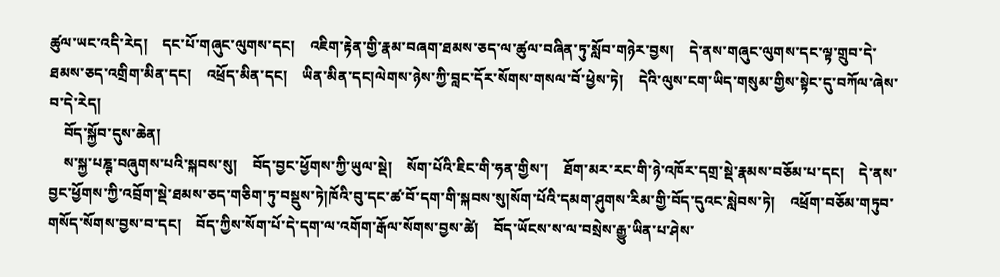ཚུལ་ཡང་འདི་རེད།    དང་པོ་གཞུང་ལུགས་དང།    འཇིག་རྟེན་གྱི་རྣམ་བཞག་ཐམས་ཅད་ལ་ཚུལ་བཞིན་ཏུ་སློབ་གཉེར་བྱས།    དེ་ནས་གཞུང་ལུགས་དང་ལྟ་གྲུབ་དེ་ཐམས་ཅད་འགྲིག་མིན་དང།    འཕྲོད་མིན་དང།    ཡིན་མིན་དང།ལེགས་ཉེས་ཀྱི་བླང་དོར་སོགས་གསལ་བོ་ཕྱེས་ཏེ།    དེའི་ལུས་ངག་ཡིད་གསུམ་གྱིས་སྟེང་དུ་བཀོལ་ཞེས་བ་དེ་རེད།
    བོད་སྐྱོབ་དུས་ཆེན།
    ས་སྐྱ་པཎྚ་བཞུགས་པའི་སྐབས་སུ།    བོད་བྱང་ཕྱོགས་ཀྱི་ཡུལ་སྡེ།    སོག་པོའི་ཇིང་གི་ཧན་གྱིས་།    ཐོག་མར་རང་གི་ཉེ་འཁོར་དགྲ་སྡེ་རྣམས་བཅོམ་པ་དང།    དེ་ནས་བྱང་ཕྱོགས་ཀྱི་འབྲོག་སྡེ་ཐམས་ཅད་གཅིག་ཏུ་བསྡུས་ཏེ།ཁོའི་བུ་དང་ཚ་བོ་དག་གི་སྐབས་སུ།སོག་པོའི་དམག་ཤུགས་རིམ་གྱི་བོད་དུའང་སླེབས་ཏེ།    འཕྲོག་བཅོམ་གཏུབ་གསོད་སོགས་བྱས་བ་དང།    བོད་ཀྱིས་སོག་པོ་དེ་དག་ལ་འགོག་རྒོལ་སོགས་བྱས་ཚེ།    བོད་ཡོངས་ས་ལ་བསྲེས་རྒྱུ་ཡིན་པ་ཤེས་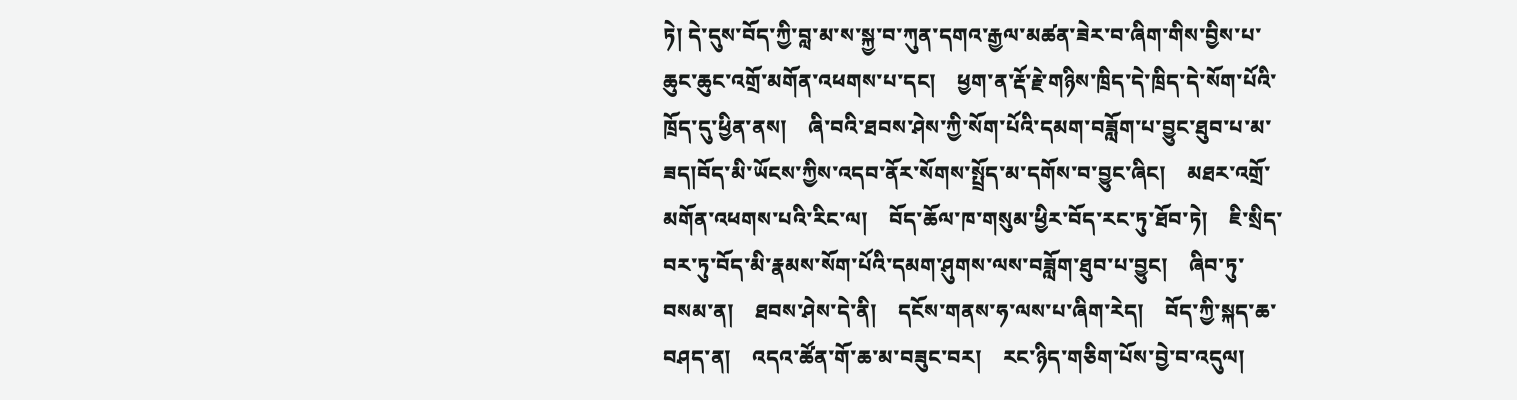ཏེ། དེ་དུས་བོད་ཀྱི་བླ་མ་ས་སྐྱ་བ་ཀུན་དགའ་རྒྱལ་མཚན་ཟེར་བ་ཞིག་གིས་བྱིས་པ་ཆུང་ཆུང་འགྲོ་མགོན་འཕགས་པ་དང།    ཕྱག་ན་རྡོ་རྗེ་གཉིས་ཁྲིད་དེ་ཁྲིད་དེ་སོག་པོའི་ཁྲོད་དུ་ཕྱིན་ནས།    ཞི་བའི་ཐབས་ཤེས་ཀྱི་སོག་པོའི་དམག་བཟློག་པ་བྱུང་ཐུབ་པ་མ་ཟད།བོད་མི་ཡོངས་ཀྱིས་འདབ་ནོར་སོགས་སྤྲོད་མ་དགོས་བ་བྱུང་ཞིང།    མཐར་འགྲོ་མགོན་འཕགས་པའི་རིང་ལ།    བོད་ཆོལ་ཁ་གསུམ་ཕྱིར་བོད་རང་ཏུ་ཐོབ་ཏེ།    ཇི་སྲིད་བར་ཏུ་བོད་མི་རྣམས་སོག་པོའི་དམག་ཤུགས་ལས་བཟློག་ཐུབ་པ་བྱུང།    ཞིབ་ཏུ་བསམ་ན།    ཐབས་ཤེས་དེ་ནི།    དངོས་གནས་ཧ་ལས་པ་ཞིག་རེད།    བོད་ཀྱི་སྐད་ཆ་བཤད་ན།    འདའ་ཚོན་གོ་ཆ་མ་བཟུང་བར།    རང་ཉིད་གཅིག་པོས་བྱེ་བ་འདུལ།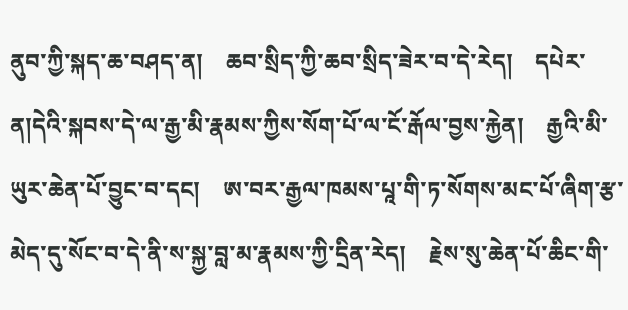ནུབ་ཀྱི་སྐད་ཆ་བཤད་ན།    ཆབ་སྲིད་ཀྱི་ཆབ་སྲིད་ཟེར་བ་དེ་རེད།    དཔེར་ན།དེའི་སྐབས་དེ་ལ་རྒྱ་མི་རྣམས་ཀྱིས་སོག་པོ་ལ་ངོ་རྒོལ་བྱས་རྐྱེན།    རྒྱའི་མི་ཡུར་ཆེན་པོ་བྱུང་བ་དང།    ཨ་བར་རྒྱལ་ཁམས་པཱ་གི་ཏ་སོགས་མང་པོ་ཞིག་རྩ་མེད་དུ་སོང་བ་དེ་ནི་ས་སྐྱ་བླ་མ་རྣམས་ཀྱི་དྲིན་རེད།    རྗེས་སུ་ཆེན་པོ་ཆིང་གི་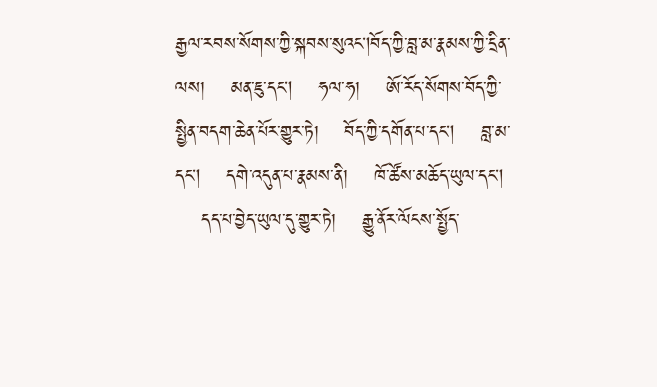རྒྱལ་རབས་སོགས་ཀྱི་སྐབས་སུའང།བོད་ཀྱི་བླ་མ་རྣམས་ཀྱི་དྲིན་ལས།    མན་ཇུ་དང།    ཧལ་ཧ།    ཨོ་རོད་སོགས་བོད་ཀྱི་སྤྱིན་བདག་ཆེན་པོར་གྱུར་ཏེ།    བོད་ཀྱི་དགོན་པ་དང།    བླ་མ་དང།    དགེ་འདུན་པ་རྣམས་ནི།    ཁོ་ཚོས་མཆོད་ཡུལ་དང།
    དད་པ་བྱེད་ཡུལ་དུ་གྱུར་ཏེ།    རྒྱུ་ནོར་ལོངས་སྤྱོད་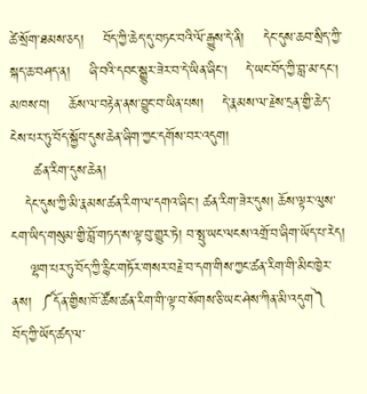ཚེ་སྲོག་ཐམས་ཅད།    བོད་ཀྱི་ཆེད་དུ་བཏང་བའི་ལོ་རྒྱུས་དེ་ནི།    དེང་དུས་ཆབ་སྲིད་ཀྱི་སྐད་ཆ་བཤད་ན།    ཞི་བའི་དབང་སྒྱུར་ཟེར་བ་དེ་ཡིན་ཞིང།    དེ་ཡང་བོད་ཀྱི་བླ་མ་དང།    མཁས་བ།    ཆོས་ལ་བརྟེན་ནས་བྱུང་བ་ཡིན་པས།    དེ་རྣམས་ལ་རྗེས་དྲན་གྱི་ཆེད་ངེས་པར་ཏུ་བོད་སྐྱོབ་དུས་ཆེན་ཞིག་ཀྱང་དགོས་བར་འདུག།
     ཚན་རིག་དུས་ཆེན།
   དེང་དུས་ཀྱི་མི་རྣམས་ཚན་རིག་ལ་དགའ་ཞིང་། ཚན་རིག་ཟེར་དུས། ཆོས་ལྟར་ལུས་ངག་ཡིད་གསུམ་གྱི་བློ་གཏད་ས་ལྟ་བུ་གྱུར་ཏེ། བ་སྤུ་ཡང་ལངས་འགྲོ་བ་ཞིག་ཡོད་པ་རེད།
    ལྷག་པར་ཏུ་བོད་ཀྱི་རྙིང་གཏོར་གསར་བརྗེ་བ་དག་གིས་ཀྱང་ཚན་རིག་གི་མིང་ཁྱེར་ནས།  ༼དོན་གྱིས་ཁོ་ཚོས་ཚན་རིག་གི་ལྟ་བ་སོགས་ཅི་ཡང་ཤེས་ཀིན་མི་འདུག༽    བོད་ཀྱི་ཡོད་ཚད་ལ་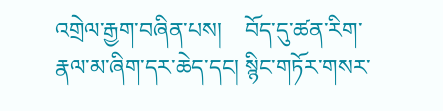འགྲེལ་རྒྱག་བཞིན་པས།    བོད་དུ་ཚན་རིག་རྣལ་མ་ཞིག་དར་ཆེད་དང། སྙིང་གཏོར་གསར་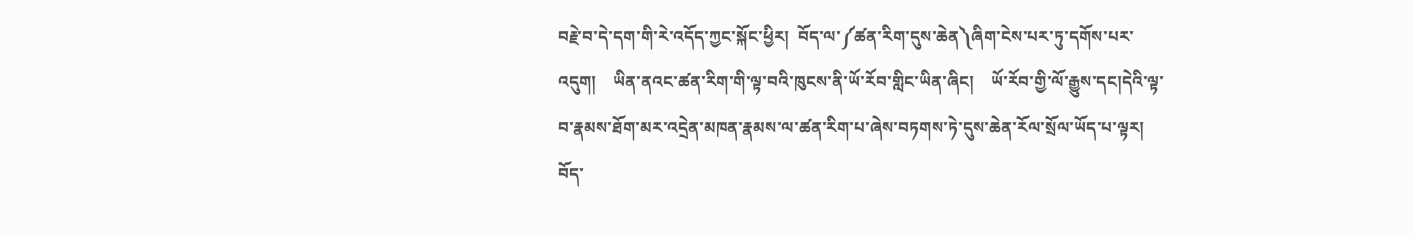བརྗེ་བ་དེ་དག་གི་རེ་འདོད་ཀྱང་སྐོང་ཕྱིར།  བོད་ལ་༼ཚན་རིག་དུས་ཆེན༽ཞིག་ངེས་པར་ཏུ་དགོས་པར་འདུག།    ཡིན་ནའང་ཚན་རིག་གི་ལྟ་བའི་ཁུངས་ནི་ཡོ་རོབ་གླིང་ཡིན་ཞིང།    ཡོ་རོབ་གྱི་ལོ་རྒྱུས་དང།དེའི་ལྟ་བ་རྣམས་ཐོག་མར་འདྲེན་མཁན་རྣམས་ལ་ཚན་རིག་པ་ཞེས་བཏགས་ཏེ་དུས་ཆེན་རོལ་སྲོལ་ཡོད་པ་ལྟར།    བོད་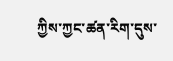ཀྱིས་ཀྱང་ཚན་རིག་དུས་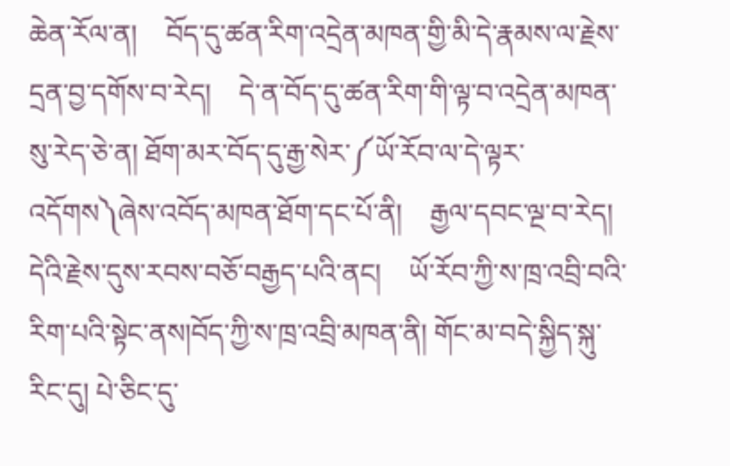ཆེན་རོལ་ན།    བོད་དུ་ཚན་རིག་འདྲེན་མཁན་གྱི་མི་དེ་རྣམས་ལ་རྗེས་དྲན་བྱ་དགོས་བ་རེད།    དེ་ན་བོད་དུ་ཚན་རིག་གི་ལྟ་བ་འདྲེན་མཁན་སུ་རེད་ཅེ་ན། ཐོག་མར་བོད་དུ་རྒྱ་སེར་༼ཡོ་རོབ་ལ་དེ་ལྟར་འདོགས༽ཞེས་འབོད་མཁན་ཐོག་དང་པོ་ནི།    རྒྱལ་དབང་ལྔ་བ་རེད།    དེའི་རྗེས་དུས་རབས་བཅོ་བརྒྱད་པའི་ནང།    ཡོ་རོབ་ཀྱི་ས་ཁྲ་འབྲི་བའི་རིག་པའི་སྟེང་ནས།བོད་ཀྱི་ས་ཁྲ་འབྲི་མཁན་ནི། གོང་མ་བདེ་སྐྱིད་སྐུ་རིང་དུ། པེ་ཅིང་དུ་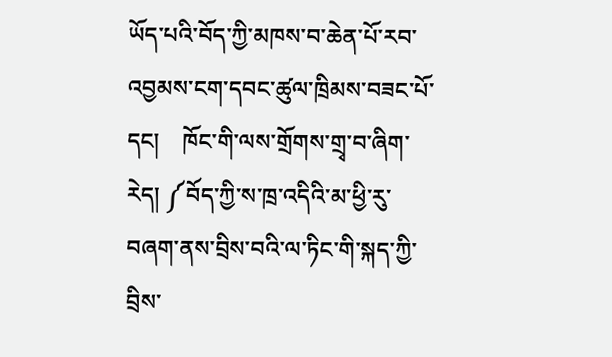ཡོད་པའི་བོད་ཀྱི་མཁས་བ་ཆེན་པོ་རབ་འབྱམས་ངག་དབང་ཚུལ་ཁྲིམས་བཟང་པོ་དང།    ཁོང་གི་ལས་གྲོགས་གྲྭ་བ་ཞིག་རེད། ༼བོད་ཀྱི་ས་ཁྲ་འདིའི་མ་ཕྱི་རུ་བཞག་ནས་བྲིས་བའི་ལ་ཏིང་གི་སྐད་ཀྱི་བྲིས་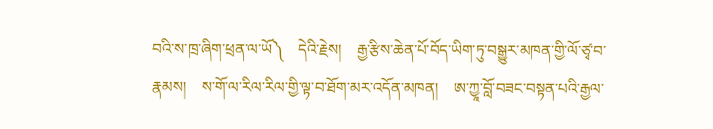བའི་ས་ཁྲ་ཞིག་ཕྲན་ལ་ཡོ༽    དེའི་རྗེས།    རྒྱ་རྩིས་ཆེན་པོ་བོད་ཡིག་ཏུ་བསྒྱུར་མཁན་གྱི་ལོ་ཙྭ་བ་རྣམས།    ས་གོ་ལ་རིལ་རིལ་གྱི་ལྟ་བ་ཐོག་མར་འདོན་མཁན།    ཨ་ཀྱཱ་བློ་བཟང་བསྟན་པའི་རྒྱལ་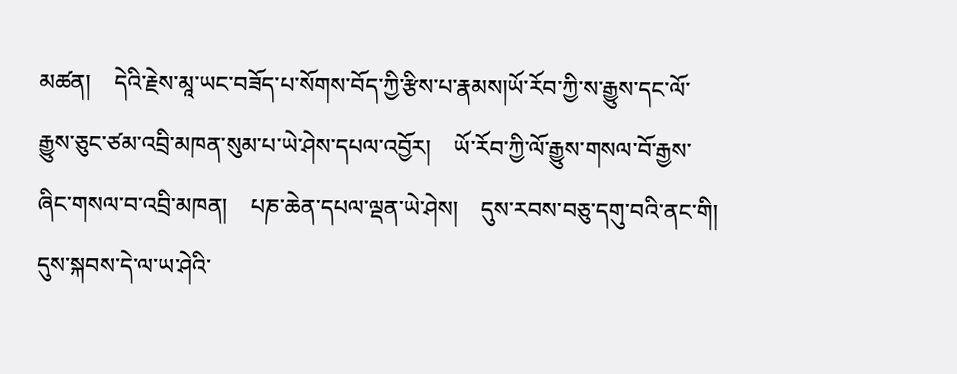མཚན།    དེའི་རྗེས་མཱ་ཡང་བཟོད་པ་སོགས་བོད་ཀྱི་རྩིས་པ་རྣམས།ཡོ་རོབ་ཀྱི་ས་རྒྱུས་དང་ལོ་རྒྱུས་ཅུང་ཙམ་འབྲི་མཁན་སུམ་པ་ཡེ་ཤེས་དཔལ་འབྱོར།    ཡོ་རོབ་ཀྱི་ལོ་རྒྱུས་གསལ་བོ་རྒྱས་ཞིང་གསལ་བ་འབྲི་མཁན།    པཎ་ཆེན་དཔལ་ལྡན་ཡེ་ཤེས།    དུས་རབས་བཅུ་དགུ་བའི་ནང་གི།  དུས་སྐབས་དེ་ལ་ཡ་ཤེའི་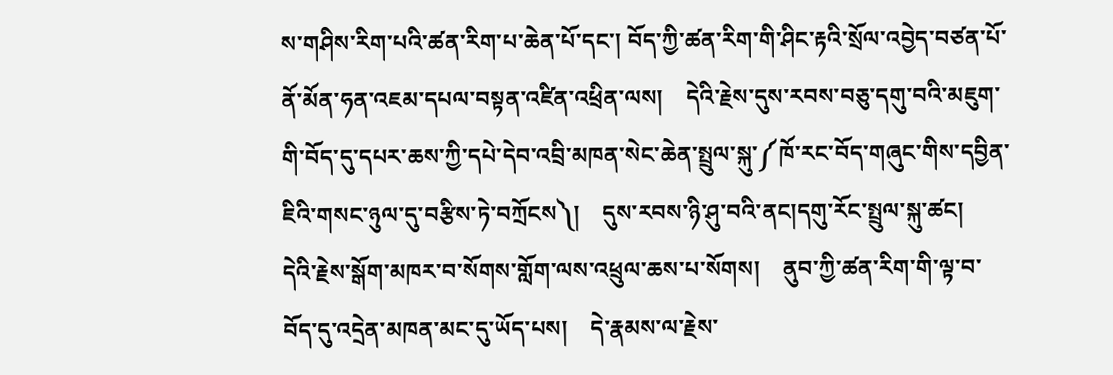ས་གཤིས་རིག་པའི་ཚན་རིག་པ་ཆེན་པོ་དང་། བོད་ཀྱི་ཚན་རིག་གི་ཤིང་རྟའི་སྲོལ་འབྱེད་བཙན་པོ་ནོ་མོན་ཧན་འཇམ་དཔལ་བསྟན་འཛིན་འཕྲིན་ལས།    དེའི་རྗེས་དུས་རབས་བཅུ་དགུ་བའི་མཇུག་གི་བོད་དུ་དཔར་ཆས་ཀྱི་དཔེ་དེབ་འབྲི་མཁན་སེང་ཆེན་སྤྲུལ་སྐུ་༼ཁོ་རང་བོད་གཞུང་གིས་དབྱིན་ཇིའི་གསང་ཉུལ་དུ་བརྩིས་ཏེ་བཀྲོངས༽།    དུས་རབས་ཉི་ཤུ་བའི་ནང།དགུ་རོང་སྤྲུལ་སྐུ་ཚང།    དེའི་རྗེས་སྒོག་མཁར་བ་སོགས་གློག་ལས་འཕྲུལ་ཆས་པ་སོགས།    ནུབ་ཀྱི་ཚན་རིག་གི་ལྟ་བ་བོད་དུ་འདྲེན་མཁན་མང་དུ་ཡོད་པས།    དེ་རྣམས་ལ་རྗེས་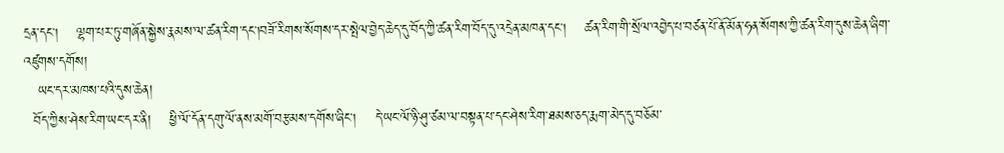དྲན་དང།    ལྷག་པར་ཏུ་གཞོན་སྐྱེས་རྣམས་ལ་ཚན་རིག་དང།བཟོ་རིགས་སོགས་དར་སྤེལ་བྱེད་ཆེད་དུ་བོད་ཀྱི་ཚན་རིག་བོད་དུ་འདྲེན་མཁན་དང།    ཚན་རིག་གི་སྲོལ་འབྱེད་པ་བཙན་པོ་ནོ་མོན་ཧན་སོགས་ཀྱི་ཚན་རིག་དུས་ཆེན་ཞིག་འཛུགས་དགོས།
   ཡང་དར་མཁས་པའི་དུས་ཆེན།
  བོད་ཀྱིས་ཤེས་རིག་ཡང་དར་ནི།    ཕྱི་ལོ་དོན་དགུ་ལོ་ནས་མགོ་བརྩམས་དགོས་ཞིང།    དེ་ཡང་ལོ་ཉི་ཤུ་ཙམ་ལ་བསྟན་པ་དང་ཤེས་རིག་ཐམས་ཅད་རྨག་མེད་དུ་བཅོམ་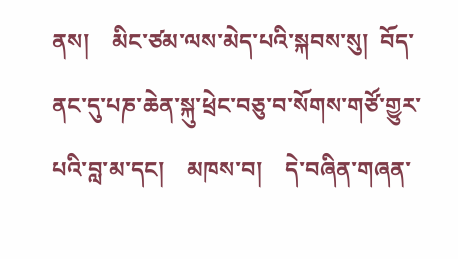ནས།    མིང་ཙམ་ལས་མེད་པའི་སྐབས་སུ།  བོད་ནང་དུ་པཎ་ཆེན་སྐུ་ཕྲེང་བཅུ་བ་སོགས་གཙོ་གྱུར་པའི་བླ་མ་དང།    མཁས་བ།    དེ་བཞིན་གཞན་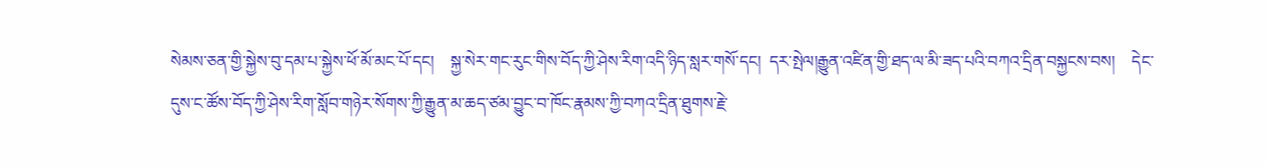སེམས་ཅན་གྱི་སྐྱེས་བུ་དམ་པ་སྐྱེས་ཕོ་མོ་མང་པོ་དང།    སྐྱ་སེར་གང་རུང་གིས་བོད་ཀྱི་ཤེས་རིག་འདི་ཉིད་སླར་གསོ་དང།  དར་སྤེལ།རྒྱུན་འཛིན་གྱི་ཐད་ལ་མི་ཟད་པའི་བཀའ་དྲིན་བསྐྱངས་བས།    དེང་དུས་ང་ཚོས་བོད་ཀྱི་ཤེས་རིག་སློབ་གཉེར་སོགས་ཀྱི་རྒྱུན་མ་ཆད་ཙམ་བྱུང་བ་ཁོང་རྣམས་ཀྱི་བཀའ་དྲིན་ཐུགས་རྗེ་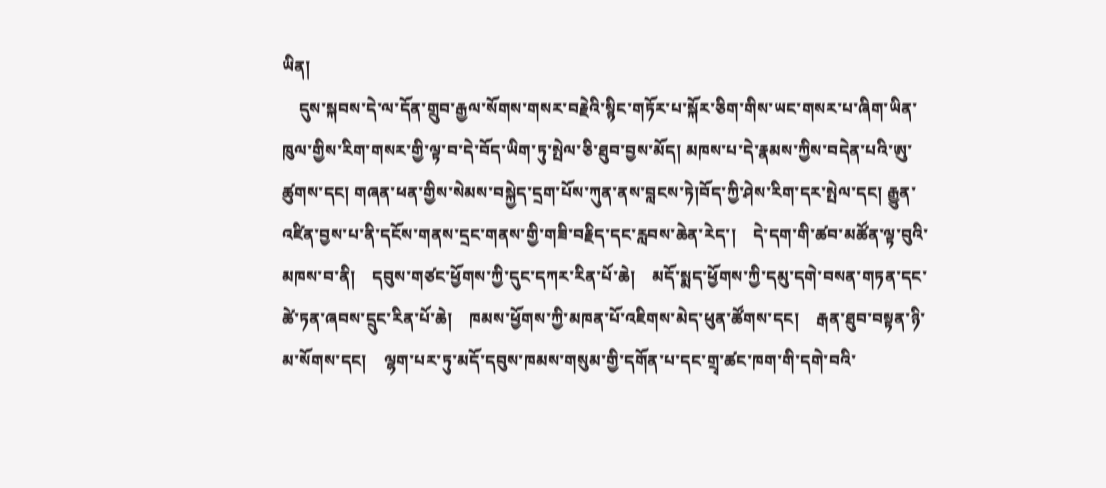ཡིན།
    དུས་སྐབས་དེ་ལ་དོན་གྲུབ་རྒྱལ་སོགས་གསར་བརྗེའི་སྙིང་གཏོར་པ་སྐོར་ཅིག་གིས་ཡང་གསར་པ་ཞིག་ཡིན་ཁུལ་གྱིས་རིག་གསར་གྱི་ལྟ་བ་དེ་བོད་ཡིག་ཏུ་སྤེལ་ཅི་ཐུབ་བྱས་མོད། མཁས་པ་དེ་རྣམས་ཀྱིས་བདེན་པའི་ཨུ་ཚུགས་དང། གཞན་ཕན་གྱིས་སེམས་བསྐྱེད་དྲག་པོས་ཀུན་ནས་བླངས་ཏེ།བོད་ཀྱི་ཤེས་རིག་དར་སྤེལ་དང། རྒྱུན་འཛིན་བྱས་པ་ནི་དངོས་གནས་དྲང་གནས་གྱི་གཟི་བརྗིད་དང་རླབས་ཆེན་རེད་།    དེ་དག་གི་ཚབ་མཚོན་ལྟ་བུའི་མཁས་བ་ནི།    དབུས་གཙང་ཕྱོགས་ཀྱི་དུང་དཀར་རིན་པོ་ཆེ།    མདོ་སྨད་ཕྱོགས་ཀྱི་དམུ་དགེ་བསན་གཏན་དང་ཚེ་ཏན་ཞབས་དྲུང་རིན་པོ་ཆེ།    ཁམས་ཕྱོགས་ཀྱི་མཁན་པོ་འཇིགས་མེད་ཕུན་ཚོགས་དང།    རྒན་ཐུབ་བསྟན་ཉི་མ་སོགས་དང།    ལྷག་པར་ཏུ་མདོ་དབུས་ཁམས་གསུམ་གྱི་དགོན་པ་དང་གྲྭ་ཚང་ཁག་གི་དགེ་བའི་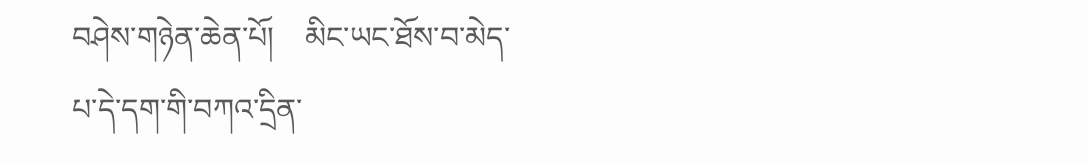བཤེས་གཉེན་ཆེན་པོ།    མིང་ཡང་ཐོས་བ་མེད་པ་དེ་དག་གི་བཀའ་དྲིན་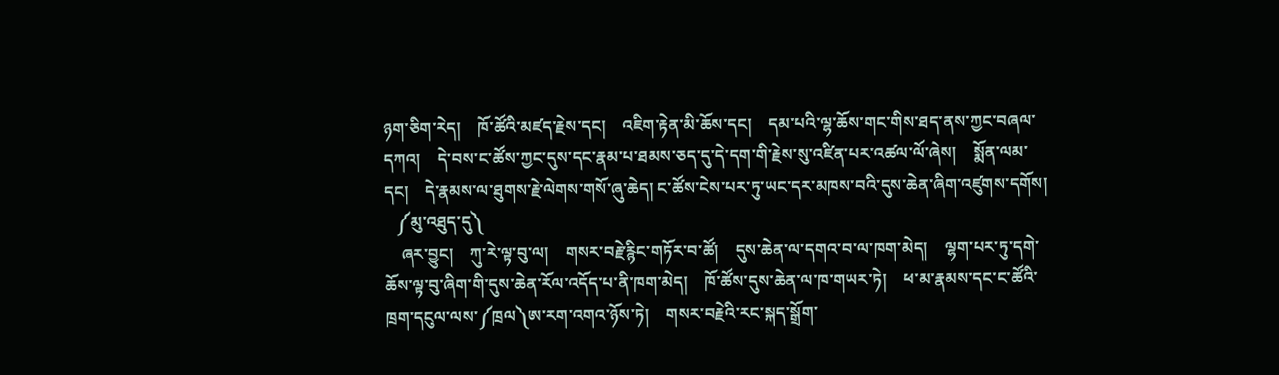ཉག་ཅིག་རེད།    ཁོ་ཚོའི་མཛད་རྗེས་དང།    འཇིག་རྟེན་མི་ཆོས་དང།    དམ་པའི་ལྷ་ཆོས་གང་གིས་ཐད་ནས་ཀྱང་བཞལ་དཀའ།    དེ་བས་ང་ཚོས་ཀྱང་དུས་དང་རྣམ་པ་ཐམས་ཅད་དུ་དེ་དག་གི་རྗེས་སུ་འཛིན་པར་འཚལ་ལོ་ཞེས།    སྨོན་ལམ་དང།    དེ་རྣམས་ལ་ཐུགས་རྗེ་ལེགས་གསོ་ཞུ་ཆེད། ང་ཚོས་ངེས་པར་ཏུ་ཡང་དར་མཁས་བའི་དུས་ཆེན་ཞིག་འཛུགས་དགོས།
   ༼མུ་འཐུད་དུ༽
    ཞར་བྱུང།    ཀུ་རེ་ལྟ་བུ་ལ།    གསར་བརྗེ་རྙིང་གཏོར་བ་ཚོ།    དུས་ཆེན་ལ་དགའ་བ་ལ་ཁག་མེད།    ལྷག་པར་ཏུ་དགེ་ཆོས་ལྟ་བུ་ཞིག་གི་དུས་ཆེན་རོལ་འདོད་པ་ནི་ཁག་མེད།    ཁོ་ཚོས་དུས་ཆེན་ལ་ཁ་གཡར་ཏེ།    ཕ་མ་རྣམས་དང་ང་ཚོའི་ཁྲག་དངུལ་ལས་༼ཁྲལ༽ཨ་རག་འགའ་ཉོས་ཏེ།    གསར་བརྗེའི་རང་སྐད་སྒྲོག་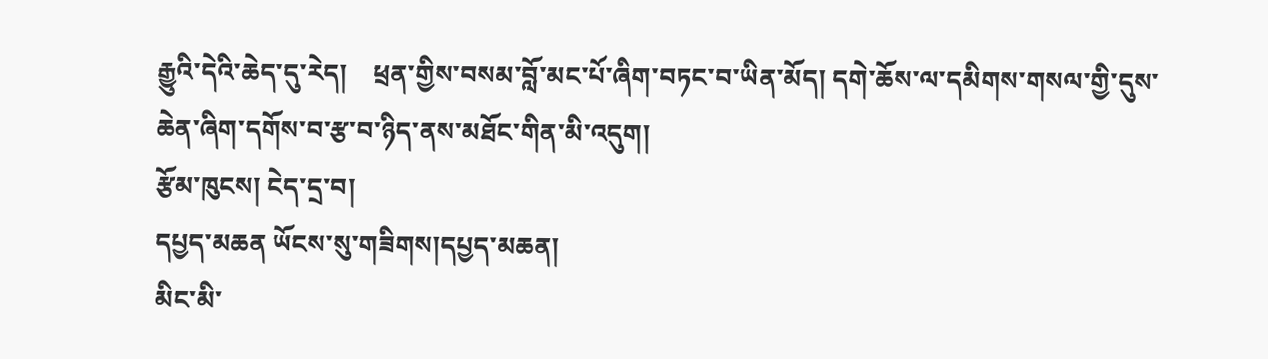རྒྱུའི་དེའི་ཆེད་དུ་རེད།    ཕྲན་གྱིས་བསམ་བློ་མང་པོ་ཞིག་བཏང་བ་ཡིན་མོད། དགེ་ཆོས་ལ་དམིགས་གསལ་གྱི་དུས་ཆེན་ཞིག་དགོས་བ་རྩ་བ་ཉིད་ནས་མཐོང་གིན་མི་འདུག།
རྩོམ་ཁུངས། ངེད་དྲ་བ།
དཔྱད་མཆན ཡོངས་སུ་གཟིགས།དཔྱད་མཆན།
མིང་མི་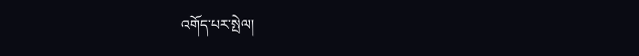འགོད་པར་སྤེལ།